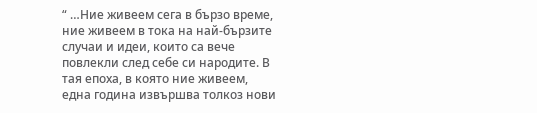“ …Ние живеем сега в бързо време, ние живеем в тока на най-бързите случаи и идеи, които са вече повлекли след себе си народите. В тая епоха, в която ние живеем, една година извършва толкоз нови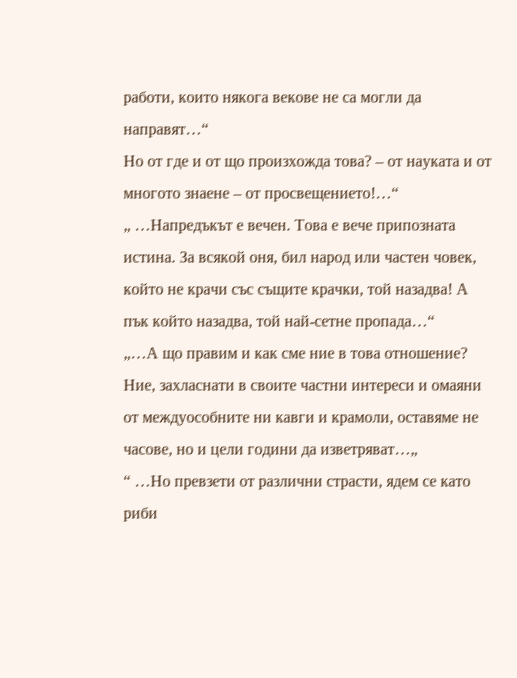работи, които някога векове не са могли да направят…“
Но от где и от що произхожда това? – от науката и от многото знаене – от просвещението!…“
„ …Напредъкът е вечен. Това е вече припозната истина. За всякой оня, бил народ или частен човек, който не крачи със същите крачки, той назадва! А пък който назадва, той най-сетне пропада…“
„…А що правим и как сме ние в това отношение?
Ние, захласнати в своите частни интереси и омаяни от междуособните ни кавги и крамоли, оставяме не часове, но и цели години да изветряват…„
“ …Но превзети от различни страсти, ядем се като риби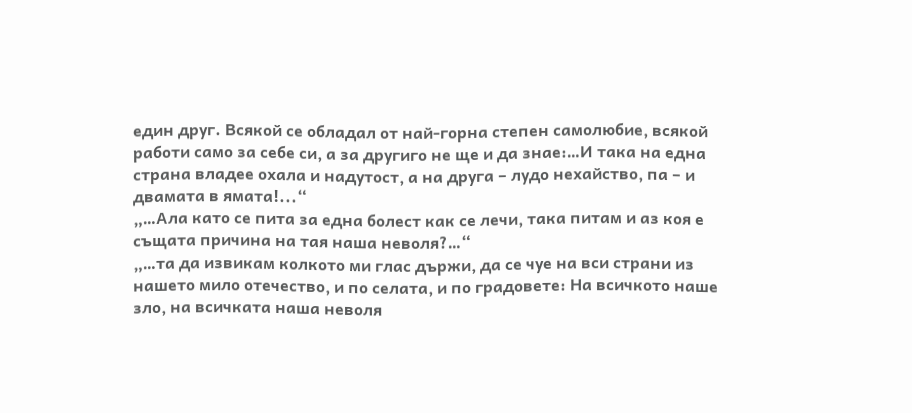един друг. Всякой се обладал от най-горна степен самолюбие, всякой работи само за себе си, а за другиго не ще и да знае:…И така на една страна владее охала и надутост, а на друга – лудо нехайство, па – и двамата в ямата!...“
„…Ала като се пита за една болест как се лечи, така питам и аз коя е същата причина на тая наша неволя?…“
„…та да извикам колкото ми глас държи, да се чуе на вси страни из нашето мило отечество, и по селата, и по градовете: На всичкото наше зло, на всичката наша неволя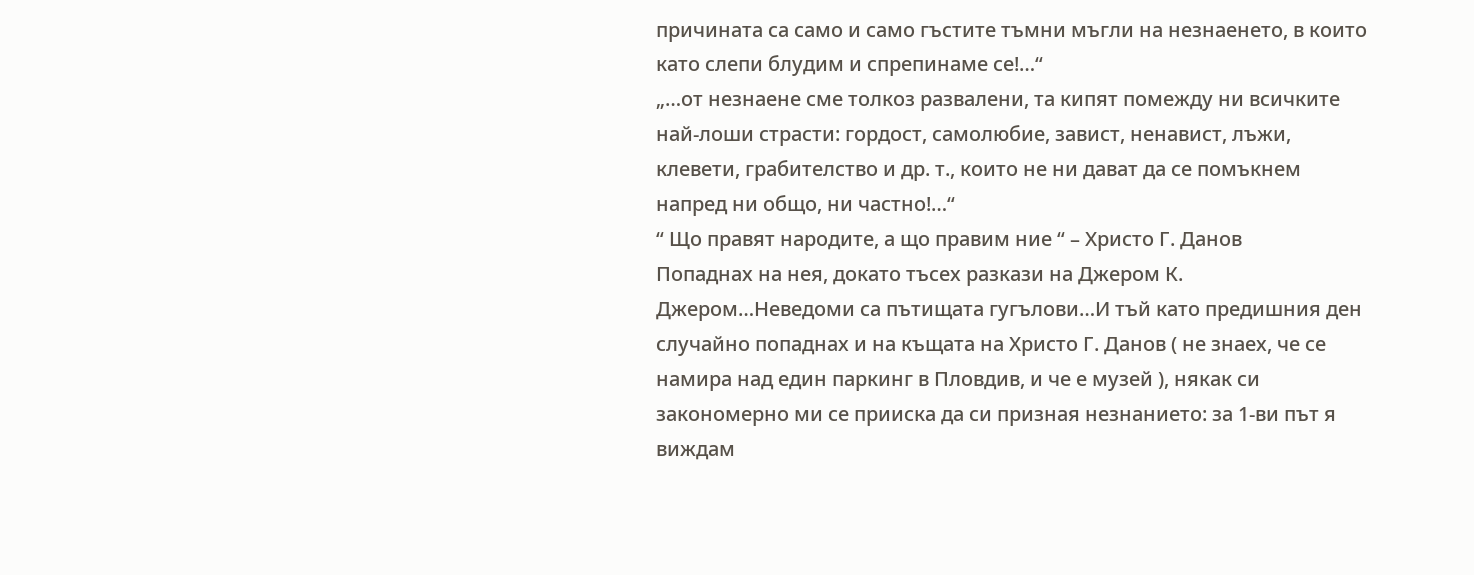причината са само и само гъстите тъмни мъгли на незнаенето, в които като слепи блудим и спрепинаме се!…“
„…от незнаене сме толкоз развалени, та кипят помежду ни всичките най-лоши страсти: гордост, самолюбие, завист, ненавист, лъжи, клевети, грабителство и др. т., които не ни дават да се помъкнем напред ни общо, ни частно!…“
“ Що правят народите, а що правим ние “ – Христо Г. Данов
Попаднах на нея, докато тъсех разкази на Джером К. Джером…Неведоми са пътищата гугълови…И тъй като предишния ден случайно попаднах и на къщата на Христо Г. Данов ( не знаех, че се намира над един паркинг в Пловдив, и че е музей ), някак си закономерно ми се прииска да си призная незнанието: за 1-ви път я виждам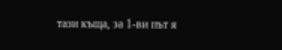тази къща, за 1-ви път я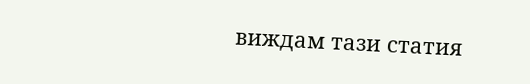виждам тази статия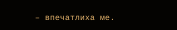– впечатлиха ме.